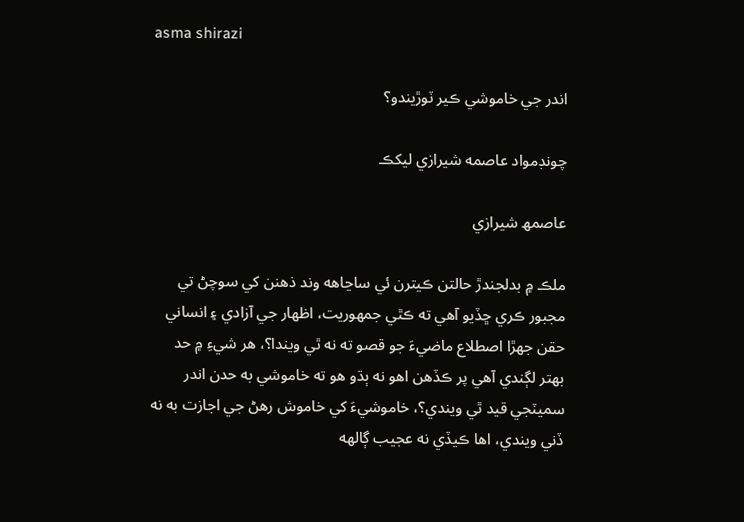asma shirazi

اندر جي خاموشي ڪير ٽوڙيندو؟

چونڊمواد عاصمه شيرازي ليکڪ

عاصمھ شيرازي

ملڪ ۾ بدلجندڙ حالتن ڪيترن ئي ساڃاهه وند ذهنن کي سوچڻ تي مجبور ڪري ڇڏيو آهي ته ڪٿي جمهوريت، اظهار جي آزادي ۽ انساني حقن جهڙا اصطلاع ماضيءَ جو قصو ته نه ٿي ويندا؟، هر شيءِ ۾ حد بهتر لڳندي آهي پر ڪڏهن اهو نه ٻڌو هو ته خاموشي به حدن اندر سميٽجي قيد ٿي ويندي؟، خاموشيءَ کي خاموش رهڻ جي اجازت به نه ڏني ويندي، اها ڪيڏي نه عجيب ڳالهه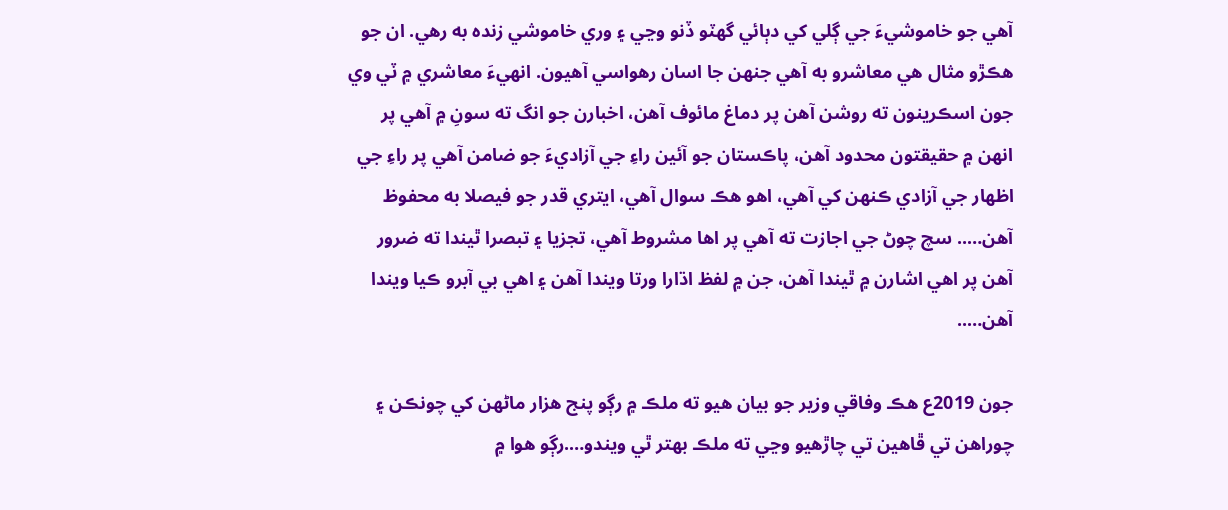آهي جو خاموشيءَ جي ڳلي کي دٻائي گهٽو ڏنو وڃي ۽ وري خاموشي زنده به رهي. ان جو هڪڙو مثال هي معاشرو به آهي جنهن جا اسان رهواسي آهيون. انهيءَ معاشري ۾ ٽي وي جون اسڪرينون ته روشن آهن پر دماغ مائوف آهن، اخبارن جو انگ ته سونِ ۾ آهي پر انهن ۾ حقيقتون محدود آهن، پاڪستان جو آئين راءِ جي آزاديءَ جو ضامن آهي پر راءِ جي اظهار جي آزادي ڪنهن کي آهي، اهو هڪ سوال آهي، ايتري قدر جو فيصلا به محفوظ آهن….. سچ چوڻ جي اجازت ته آهي پر اها مشروط آهي، تجزيا ۽ تبصرا ٿيندا ته ضرور آهن پر اهي اشارن ۾ ٿيندا آهن، جن ۾ لفظ اڌارا ورتا ويندا آهن ۽ اهي بي آبرو ڪيا ويندا آهن…..

جون 2019ع هڪ وفاقي وزير جو بيان هيو ته ملڪ ۾ رڳو پنج هزار ماڻهن کي چونڪن ۽ چوراهن تي ڦاهين تي چاڙهيو وڃي ته ملڪ بهتر ٿي ويندو….رڳو هوا ۾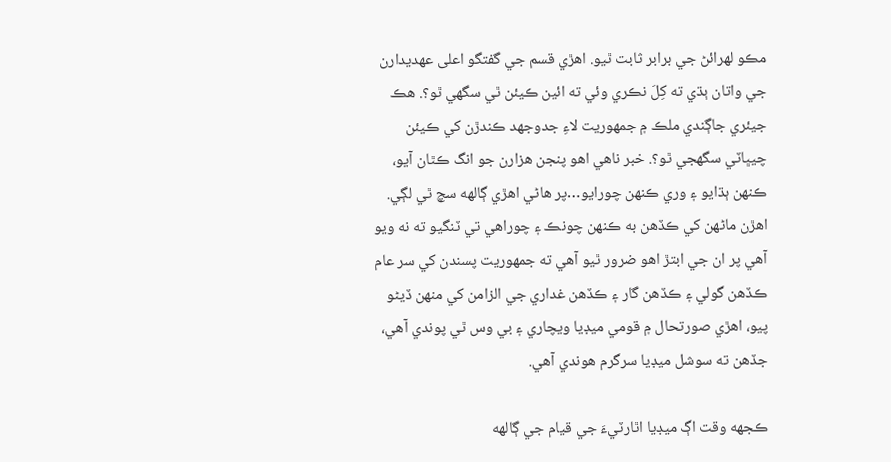مڪو لهرائڻ جي برابر ثابت ٿيو. اهڙي قسم جي گفتگو اعلى عهديدارن جي واتان ٻڌي ته کِلَ نڪري وئي ته ائين ڪيئن ٿي سگهي ٿو؟. هڪ جيئري جاڳندي ملڪ ۾ جمهوريت لاءِ جدوجهد ڪندڙن کي ڪيئن چيڀاٽي سگهجي ٿو؟. خبر ناهي اهو پنجن هزارن جو انگ ڪٿان آيو، ڪنهن ٻڌايو ۽ وري ڪنهن چورايو…پر هاڻي اهڙي ڳالهه سچ ٿي لڳي. اهڙن ماڻهن کي ڪڏهن به ڪنهن چونڪ ۽ چوراهي تي ٽنگيو ته نه ويو آهي پر ان جي ابتڙ اهو ضرور ٿيو آهي ته جمهوريت پسندن کي سر عام ڪڏهن گولي ۽ ڪڏهن گار ۽ ڪڏهن غداري جي الزامن کي منهن ڏيڻو پيو، اهڙي صورتحال ۾ قومي ميڊيا ويچاري ۽ بي وس ٿي پوندي آهي، جڏهن ته سوشل ميڊيا سرگرم هوندي آهي.

ڪجهه وقت اڳ ميڊيا اٿارٽيءَ جي قيام جي ڳالهه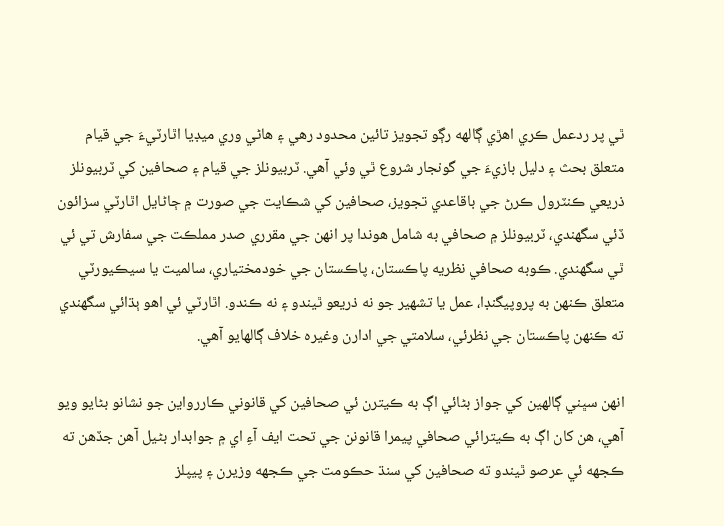ٿي پر ردعمل ڪري اهڙي ڳالهه رڳو تجويز تائين محدود رهي ۽ هاڻي وري ميڊيا اٿارٽيءَ جي قيام متعلق بحث ۽ دليل بازيءَ جي گونجار شروع ٿي وئي آهي. ٽربيونلز جي قيام ۽ صحافين کي ٽربيونلز ذريعي ڪنٽرول ڪرڻ جي باقاعدي تجويز، صحافين کي شڪايت جي صورت ۾ ڄاڻايل اٿارٽي سزائون ڏئي سگهندي، ٽربيونلز ۾ صحافي به شامل هوندا پر انهن جي مقرري صدر مملڪت جي سفارش تي ئي ٿي سگهندي. ڪوبه صحافي نظريه پاڪستان، پاڪستان جي خودمختياري، سالميت يا سيڪيورٽي متعلق ڪنهن به پروپيگنڊا، عمل يا تشهير جو نه ذريعو ٿيندو ۽ نه ڪندو. اٿارٽي ئي اهو ٻڌائي سگهندي ته ڪنهن پاڪستان جي نظرئي، سلامتي جي ادارن وغيره خلاف ڳالهايو آهي.

انهن سڀني ڳالهين کي جواز بڻائي اڳ به ڪيترن ئي صحافين کي قانوني ڪاررواين جو نشانو بڻايو ويو آهي، هن کان اڳ به ڪيترائي صحافي پيمرا قانونن جي تحت ايف آءِ اي ۾ جوابدار بڻيل آهن جڏهن ته ڪجهه ئي عرصو ٿيندو ته صحافين کي سنڌ حڪومت جي ڪجهه وزيرن ۽ پيپلز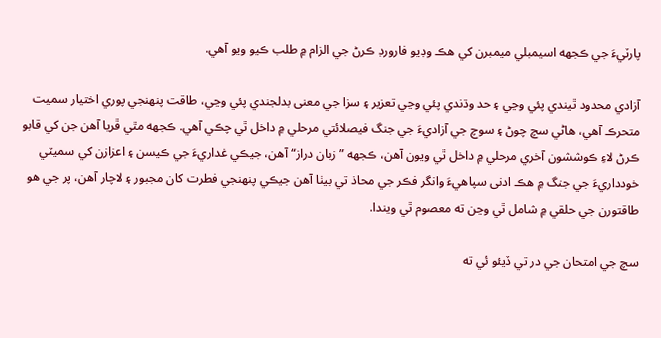پارٽيءَ جي ڪجهه اسيمبلي ميمبرن کي هڪ وڊيو فارورڊ ڪرڻ جي الزام ۾ طلب ڪيو ويو آهي.

آزادي محدود ٿيندي پئي وڃي ۽ حد وڌندي پئي وڃي تعزير ۽ سزا جي معنى بدلجندي پئي وڃي، طاقت پنهنجي پوري اختيار سميت متحرڪ آهي، هاڻي سچ چوڻ ۽ سوچ جي آزاديءَ جي جنگ فيصلائتي مرحلي ۾ داخل ٿي چڪي آهي. ڪجهه مٿي ڦريا آهن جن کي قابو ڪرڻ لاءِ ڪوششون آخري مرحلي ۾ داخل ٿي ويون آهن، ڪجهه ”زبان دراز“ آهن، جيڪي غداريءَ جي ڪيسن ۽ اعزازن کي سميٽي خودداريءَ جي جنگ ۾ هڪ ادنى سپاهيءَ وانگر فڪر جي محاذ تي بيٺا آهن جيڪي پنهنجي فطرت کان مجبور ۽ لاچار آهن، پر جي هو طاقتورن جي حلقي ۾ شامل ٿي وڃن ته معصوم ٿي ويندا.

سچ جي امتحان جي در تي ڏيئو ئي ته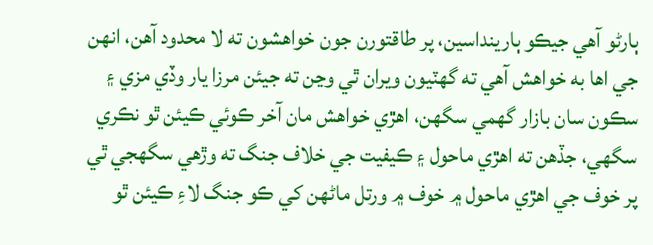ٻارڻو آهي جيڪو ٻارينداسين، پر طاقتورن جون خواهشون ته لا محدود آهن، انهن جي اها به خواهش آهي ته گهٽيون ويران ٿي وڃن ته جيئن مرزا يار وڏي مزي ۽ سڪون سان بازار گهمي سگهن، اهڙي خواهش مان آخر ڪوئي ڪيئن ٿو نڪري سگهي، جڏهن ته اهڙي ماحول ۽ ڪيفيت جي خلاف جنگ ته وڙهي سگهجي ٿي پر خوف جي اهڙي ماحول ۾ خوف ۾ ورتل ماڻهن کي ڪو جنگ لاءِ ڪيئن ٿو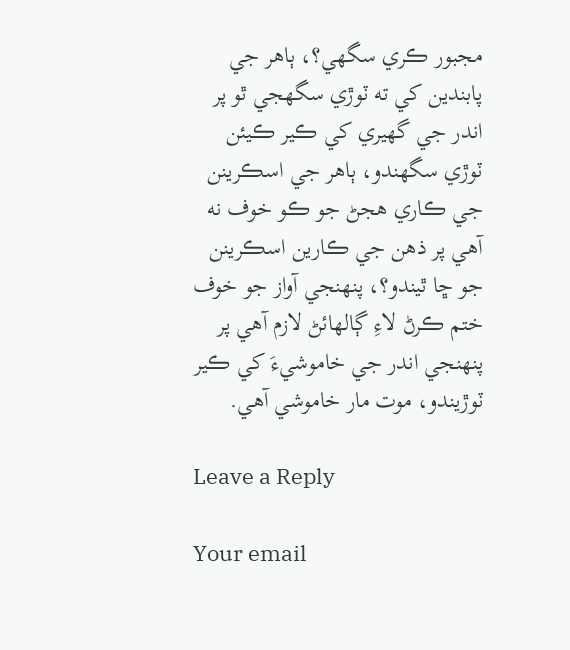مجبور ڪري سگهي؟، ٻاهر جي پابندين کي ته ٽوڙي سگهجي ٿو پر اندر جي گهيري کي ڪير ڪيئن ٽوڙي سگهندو، ٻاهر جي اسڪرينن جي ڪاري هجڻ جو ڪو خوف نه آهي پر ذهن جي ڪارين اسڪرينن جو ڇا ٿيندو؟، پنهنجي آواز جو خوف ختم ڪرڻ لاءِ ڳالهائڻ لازم آهي پر پنهنجي اندر جي خاموشيءَ کي ڪير ٽوڙيندو، موت مار خاموشي آهي.

Leave a Reply

Your email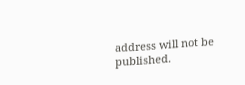address will not be published.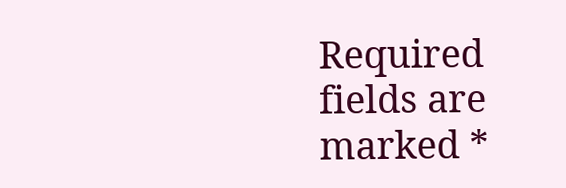Required fields are marked *